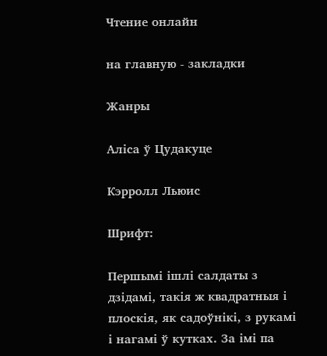Чтение онлайн

на главную - закладки

Жанры

Аліса ў Цудакуце

Кэрролл Льюис

Шрифт:

Першымі ішлі салдаты з дзідамі, такія ж квадратныя і плоскія, як садоўнікі, з рукамі і нагамі ў кутках. За імі па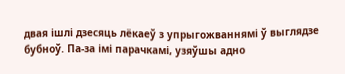двая ішлі дзесяць лёкаеў з упрыгожваннямі ў выглядзе бубноў. Па-за імі парачкамі, узяўшы адно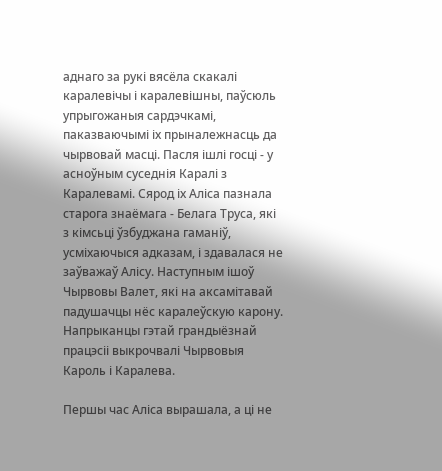аднаго за рукі вясёла скакалі каралевічы і каралевішны, паўсюль упрыгожаныя сардэчкамі, паказваючымі іх прыналежнасць да чырвовай масці. Пасля ішлі госці - у асноўным суседнія Каралі з Каралевамі. Сярод іх Аліса пазнала старога знаёмага - Белага Труса, які з кімсьці ўзбуджана гаманіў, усміхаючыся адказам, і здавалася не заўважаў Алісу. Наступным ішоў Чырвовы Валет, які на аксамітавай падушачцы нёс каралеўскую карону. Напрыканцы гэтай грандыёзнай працэсіі выкрочвалі Чырвовыя Кароль і Каралева.

Першы час Аліса вырашала, а ці не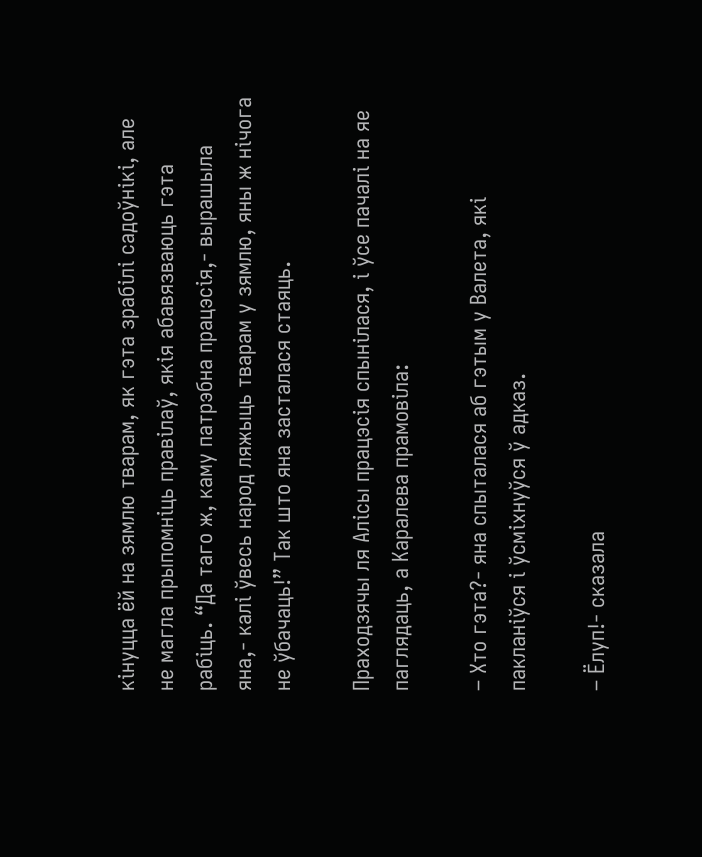кінуцца ёй на зямлю тварам, як гэта зрабілі садоўнікі, але не магла прыпомніць правілаў, якія абавязваюць гэта рабіць. “Да таго ж, каму патрэбна працэсія,- вырашыла яна,- калі ўвесь народ ляжыць тварам у зямлю, яны ж нічога не ўбачаць!” Так што яна засталася стаяць.

Праходзячы ля Алісы працэсія спынілася, і ўсе пачалі на яе паглядаць, а Каралева прамовіла:

– Хто гэта?- яна спыталася аб гэтым у Валета, які пакланіўся і ўсміхнуўся ў адказ.

– Ёлуп!- сказала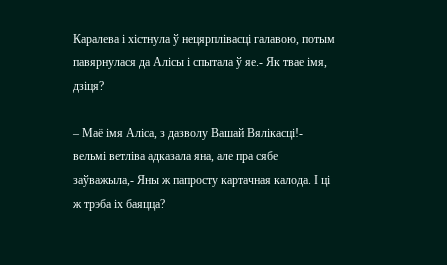Каралева і хістнула ў нецярплівасці галавою, потым павярнулася да Алісы і спытала ў яе.- Як твае імя, дзіця?

– Маё імя Аліса, з дазволу Вашай Вялікасці!- вельмі ветліва адказала яна, але пра сябе заўважыла,- Яны ж папросту картачная калода. І ці ж трэба іх баяцца?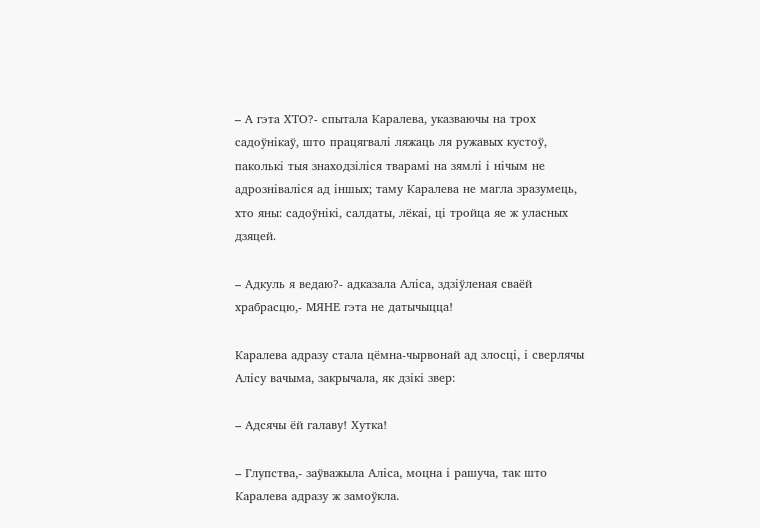– А гэта ХТО?- спытала Каралева, указваючы на трох садоўнікаў, што працягвалі ляжаць ля ружавых кустоў, паколькі тыя знаходзіліся тварамі на зямлі і нічым не адрозніваліся ад іншых; таму Каралева не магла зразумець, хто яны: садоўнікі, салдаты, лёкаі, ці тройца яе ж уласных дзяцей.

– Адкуль я ведаю?- адказала Аліса, здзіўленая сваёй храбрасцю,- МЯНЕ гэта не датычыцца!

Каралева адразу стала цёмна-чырвонай ад злосці, і сверлячы Алісу вачыма, закрычала, як дзікі звер:

– Адсячы ёй галаву! Хутка!

– Глупства,- заўважыла Аліса, моцна і рашуча, так што Каралева адразу ж замоўкла.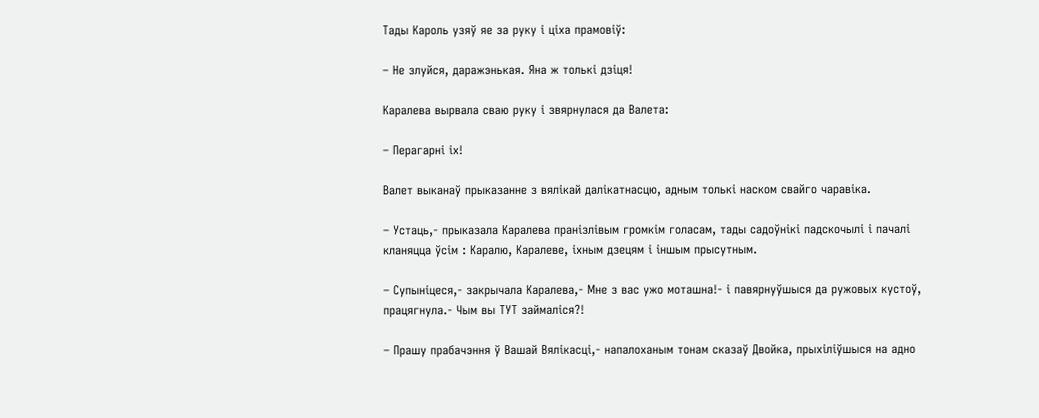Тады Кароль узяў яе за руку і ціха прамовіў:

– Не злуйся, даражэнькая. Яна ж толькі дзіця!

Каралева вырвала сваю руку і звярнулася да Валета:

– Перагарні іх!

Валет выканаў прыказанне з вялікай далікатнасцю, адным толькі наском свайго чаравіка.

– Устаць,- прыказала Каралева пранізлівым громкім голасам, тады садоўнікі падскочылі і пачалі кланяцца ўсім : Каралю, Каралеве, іхным дзецям і іншым прысутным.

– Супыніцеся,- закрычала Каралева,- Мне з вас ужо моташна!- і павярнуўшыся да ружовых кустоў, працягнула.- Чым вы ТУТ займаліся?!

– Прашу прабачэння ў Вашай Вялікасці,- напалоханым тонам сказаў Двойка, прыхіліўшыся на адно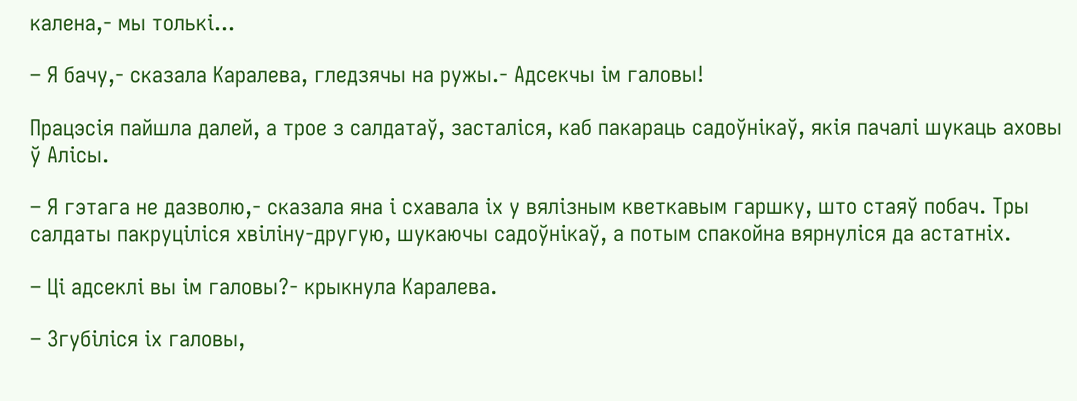калена,- мы толькі...

– Я бачу,- сказала Каралева, гледзячы на ружы.- Адсекчы ім галовы!

Працэсія пайшла далей, а трое з салдатаў, засталіся, каб пакараць садоўнікаў, якія пачалі шукаць аховы ў Алісы.

– Я гэтага не дазволю,- сказала яна і схавала іх у вялізным кветкавым гаршку, што стаяў побач. Тры салдаты пакруціліся хвіліну-другую, шукаючы садоўнікаў, а потым спакойна вярнуліся да астатніх.

– Ці адсеклі вы ім галовы?- крыкнула Каралева.

– Згубіліся іх галовы,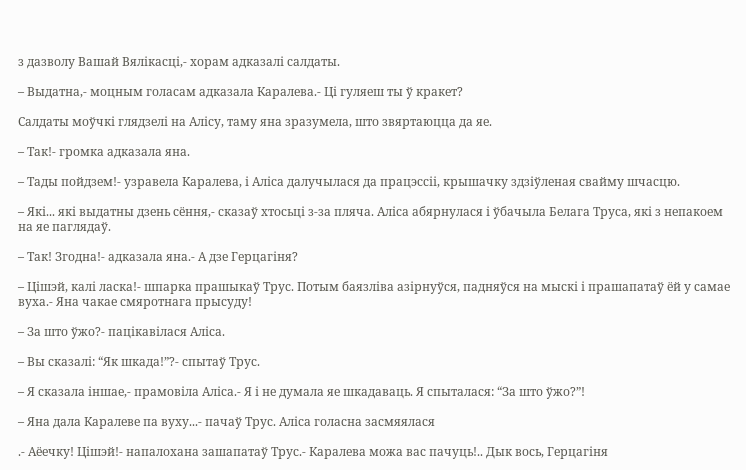з дазволу Вашай Вялікасці,- хорам адказалі салдаты.

– Выдатна,- моцным голасам адказала Каралева.- Ці гуляеш ты ў кракет?

Салдаты моўчкі глядзелі на Алісу, таму яна зразумела, што звяртаюцца да яе.

– Так!- громка адказала яна.

– Тады пойдзем!- узравела Каралева, і Аліса далучылася да працэссіі, крышачку здзіўленая свайму шчасцю.

– Які... які выдатны дзень сёння,- сказаў хтосьці з-за пляча. Аліса абярнулася і ўбачыла Белага Труса, які з непакоем на яе паглядаў.

– Так! Згодна!- адказала яна.- А дзе Герцагіня?

– Цішэй, калі ласка!- шпарка прашыкаў Трус. Потым баязліва азірнуўся, падняўся на мыскі і прашапатаў ёй у самае вуха.- Яна чакае смяротнага прысуду!

– За што ўжо?- пацікавілася Аліса.

– Вы сказалі: “Як шкада!”?- спытаў Трус.

– Я сказала іншае,- прамовіла Аліса.- Я і не думала яе шкадаваць. Я спыталася: “За што ўжо?”!

– Яна дала Каралеве па вуху...- пачаў Трус. Аліса голасна засмяялася

.- Аёечку! Цішэй!- напалохана зашапатаў Трус.- Каралева можа вас пачуць!.. Дык вось, Герцагіня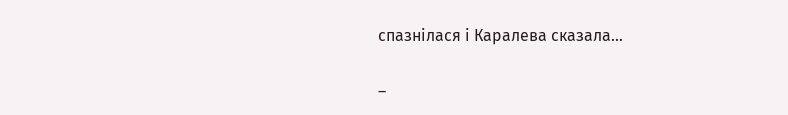спазнілася і Каралева сказала...

–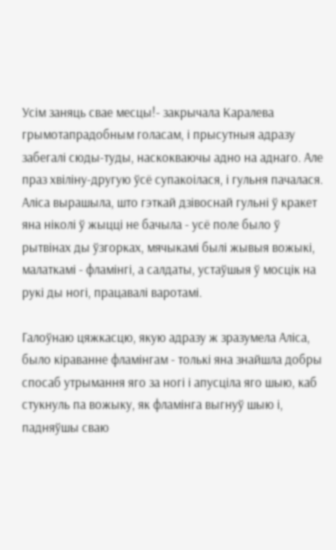Усім заняць свае месцы!- закрычала Каралева грымотапрадобным голасам, і прысутныя адразу забегалі сюды-туды, наскокваючы адно на аднаго. Але праз хвіліну-другую ўсё супакоілася, і гульня пачалася. Аліса вырашыла, што гэткай дзівоснай гульні ў кракет яна ніколі ў жыцці не бачыла - усё поле было ў рытвінах ды ўзгорках, мячыкамі былі жывыя вожыкі, малаткамі - фламінгі, а салдаты, устаўшыя ў мосцік на рукі ды ногі, працавалі варотамі.

Галоўнаю цяжкасцю, якую адразу ж зразумела Аліса, было кіраванне фламінгам - толькі яна знайшла добры спосаб утрымання яго за ногі і апусціла яго шыю, каб стукнуль па вожыку, як фламінга выгнуў шыю і, падняўшы сваю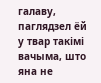галаву, паглядзел ёй у твар такімі вачыма, што яна не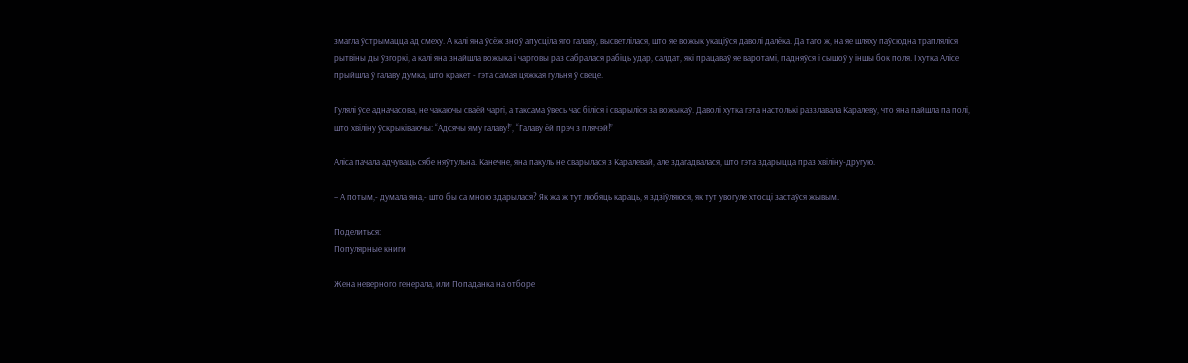змагла ўстрымацца ад смеху. А калі яна ўсёж зноў апусціла яго галаву, высветлілася, што яе вожык укаціўся даволі далёка. Да таго ж, на яе шляху паўсюдна трапляліся рытвіны ды ўзгоркі, а калі яна знайшла вожыка і чарговы раз сабралася рабіць удар, салдат, які працаваў яе варотамі, падняўся і сышоў у іншы бок поля. І хутка Алісе прыйшла ў галаву думка, што кракет - гэта самая цяжкая гульня ў свеце.

Гулялі ўсе адначасова, не чакаючы сваёй чаргі, а таксама ўвесь час біліся і сварыліся за вожыкаў. Даволі хутка гэта настолькі раззлавала Каралеву, что яна пайшла па полі, што хвіліну ўскрыківаючы: “Адсячы яму галаву!”, “Галаву ёй прэч з плячэй!”

Аліса пачала адчуваць сябе няўтульна. Канечне, яна пакуль не сварылася з Каралевай, але здагадвалася, што гэта здарыцца праз хвіліну-другую.

– А потым,- думала яна,- што бы са мною здарылася? Як жа ж тут любяць караць, я здзіўляюся, як тут увогуле хтосці застаўся жывым.

Поделиться:
Популярные книги

Жена неверного генерала, или Попаданка на отборе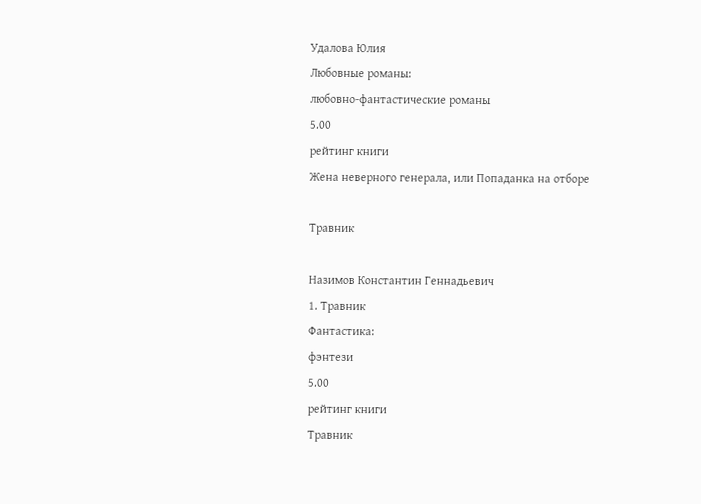Удалова Юлия
Любовные романы:
любовно-фантастические романы
5.00
рейтинг книги
Жена неверного генерала, или Попаданка на отборе

Травник

Назимов Константин Геннадьевич
1. Травник
Фантастика:
фэнтези
5.00
рейтинг книги
Травник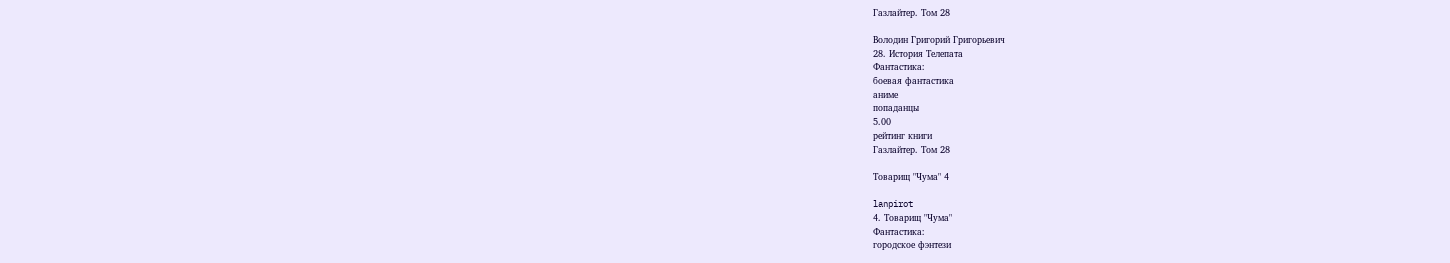Газлайтер. Том 28

Володин Григорий Григорьевич
28. История Телепата
Фантастика:
боевая фантастика
аниме
попаданцы
5.00
рейтинг книги
Газлайтер. Том 28

Товарищ "Чума" 4

lanpirot
4. Товарищ "Чума"
Фантастика:
городское фэнтези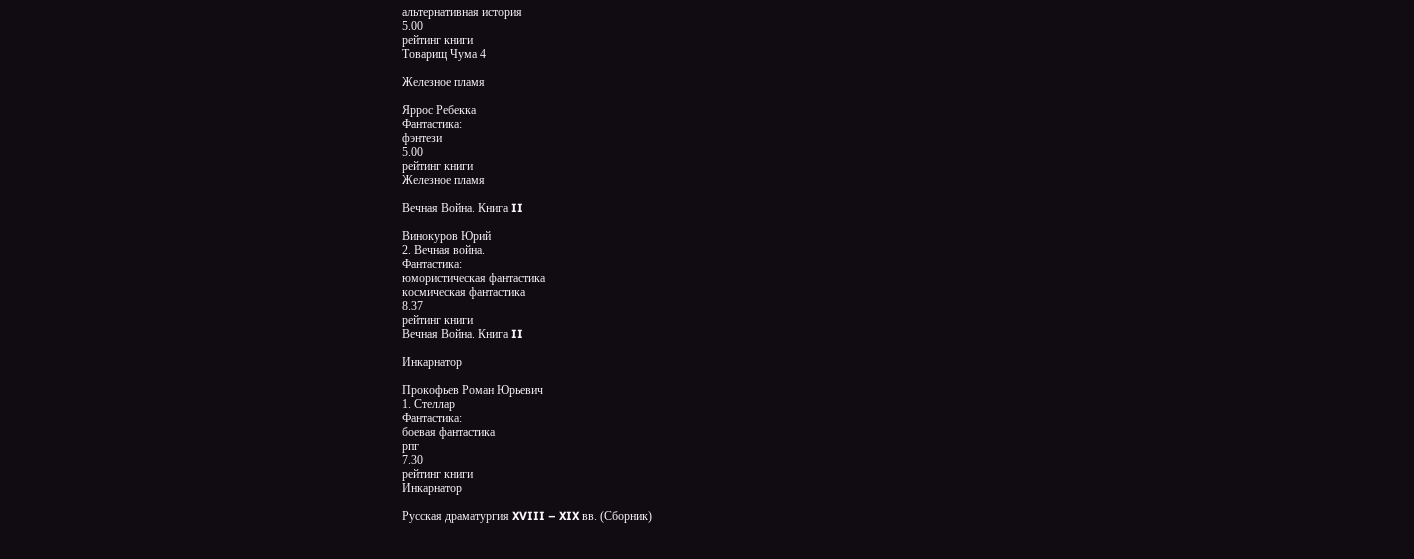альтернативная история
5.00
рейтинг книги
Товарищ Чума 4

Железное пламя

Яррос Ребекка
Фантастика:
фэнтези
5.00
рейтинг книги
Железное пламя

Вечная Война. Книга II

Винокуров Юрий
2. Вечная война.
Фантастика:
юмористическая фантастика
космическая фантастика
8.37
рейтинг книги
Вечная Война. Книга II

Инкарнатор

Прокофьев Роман Юрьевич
1. Стеллар
Фантастика:
боевая фантастика
рпг
7.30
рейтинг книги
Инкарнатор

Русская драматургия XVIII – XIX вв. (Сборник)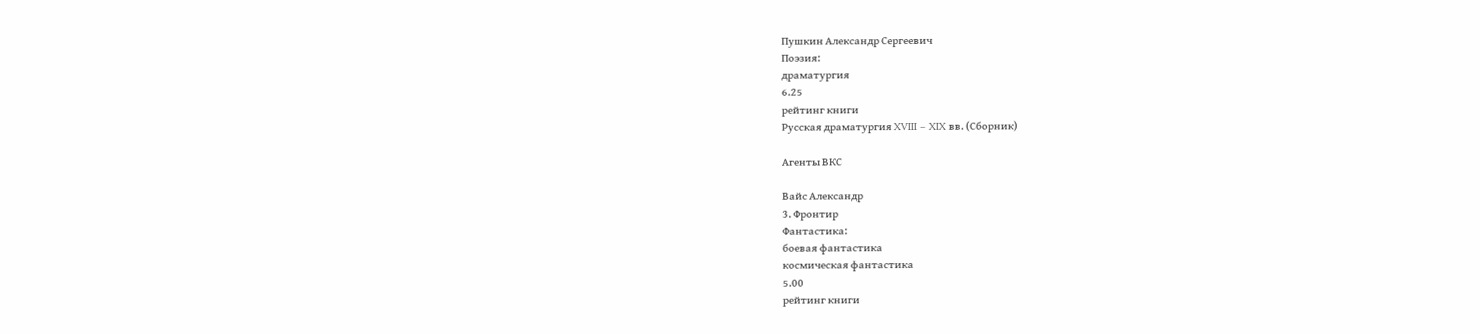Пушкин Александр Сергеевич
Поэзия:
драматургия
6.25
рейтинг книги
Русская драматургия XVIII – XIX вв. (Сборник)

Агенты ВКС

Вайс Александр
3. Фронтир
Фантастика:
боевая фантастика
космическая фантастика
5.00
рейтинг книги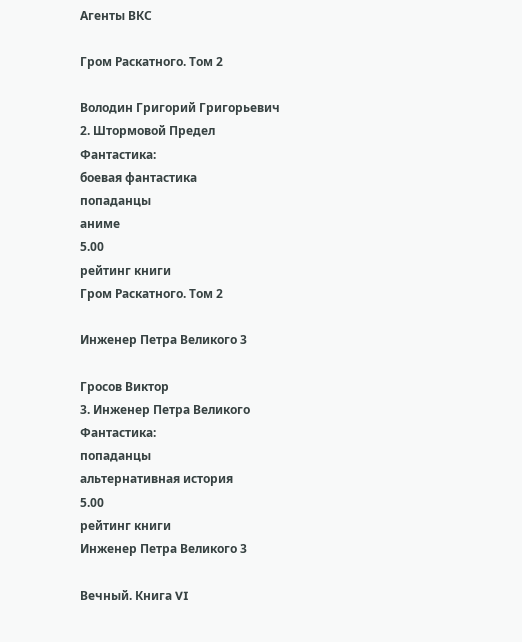Агенты ВКС

Гром Раскатного. Том 2

Володин Григорий Григорьевич
2. Штормовой Предел
Фантастика:
боевая фантастика
попаданцы
аниме
5.00
рейтинг книги
Гром Раскатного. Том 2

Инженер Петра Великого 3

Гросов Виктор
3. Инженер Петра Великого
Фантастика:
попаданцы
альтернативная история
5.00
рейтинг книги
Инженер Петра Великого 3

Вечный. Книга VI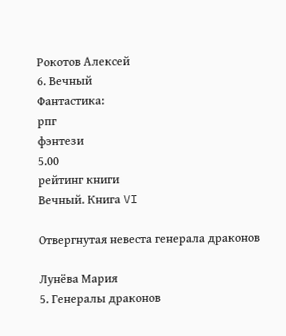Рокотов Алексей
6. Вечный
Фантастика:
рпг
фэнтези
5.00
рейтинг книги
Вечный. Книга VI

Отвергнутая невеста генерала драконов

Лунёва Мария
5. Генералы драконов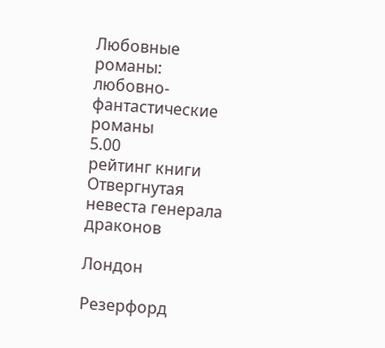Любовные романы:
любовно-фантастические романы
5.00
рейтинг книги
Отвергнутая невеста генерала драконов

Лондон

Резерфорд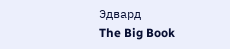Эдвард
The Big Book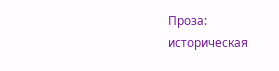Проза:
историческая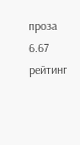проза
6.67
рейтинг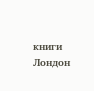книги
Лондон